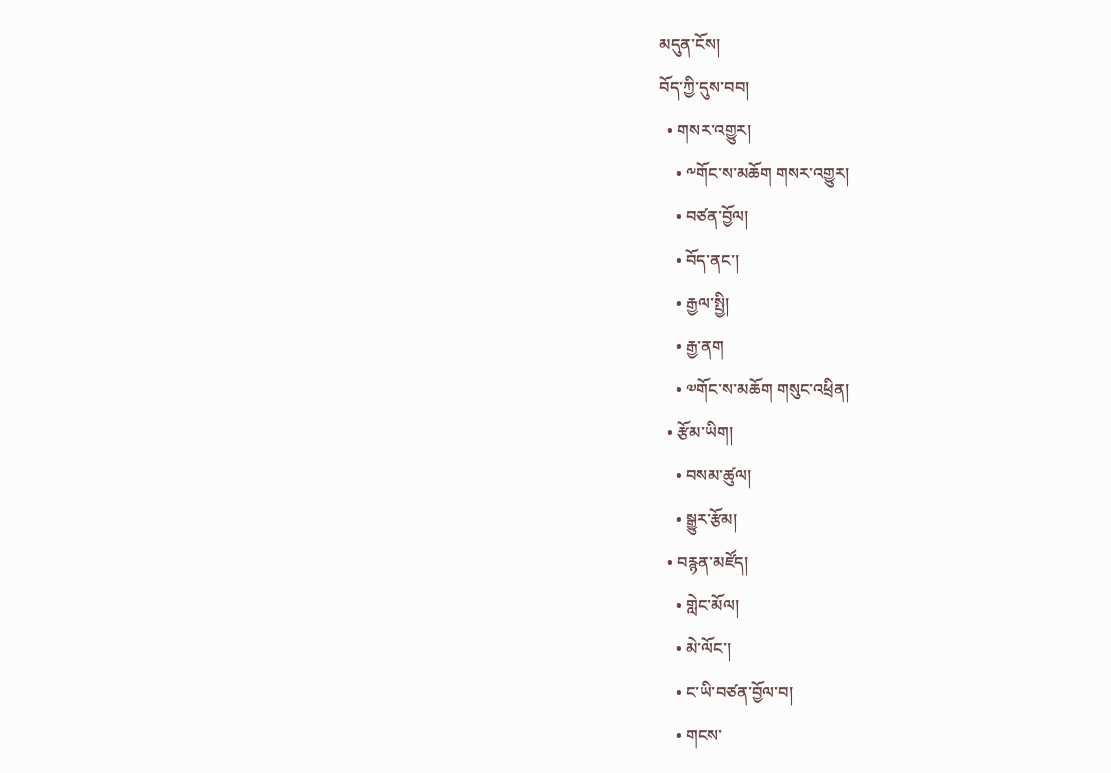མདུན་ངོས།
བོད་ཀྱི་དུས་བབ།
  • གསར་འགྱུར།
    • ༸གོང་ས་མཆོག གསར་འགྱུར།
    • བཙན་བྱོལ།
    • བོད་ནང་།
    • རྒྱལ་སྤྱི།
    • རྒྱ་ནག
    • ༧གོང་ས་མཆོག གསུང་འཕྲིན།
  • རྩོམ་ཡིག།
    • བསམ་ཚུལ།
    • སྒྱུར་རྩོམ།
  • བརྙན་མཛོད།
    • གླེང་མོལ།
    • མེ་ལོང་།
    • ང་ཡི་བཙན་བྱོལ་བ།
    • གངས་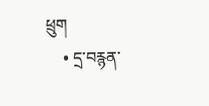ཕྲུག
    • དྲ་བརྙན་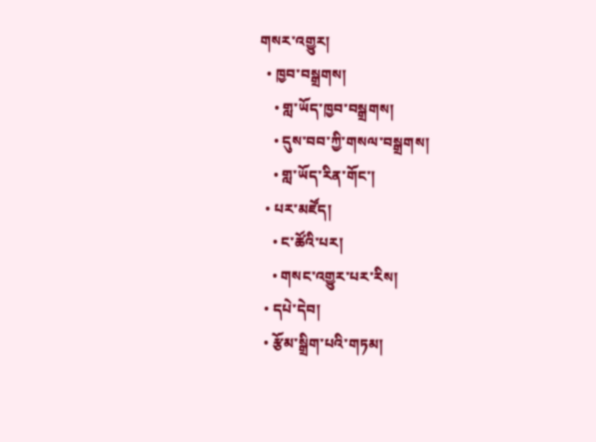གསར་འགྱུར།
  • ཁྱབ་བསྒྲགས།
    • གླ་ཡོད་ཁྱབ་བསྒྲགས།
    • དུས་བབ་ཀྱི་གསལ་བསྒྲགས།
    • གླ་ཡོད་རིན་གོང་།
  • པར་མཛོད།
    • ང་ཚོའི་པར།
    • གསང་འགྱུར་པར་རིས།
  • དཔེ་དེབ།
  • རྩོམ་སྒྲིག་པའི་གཏམ།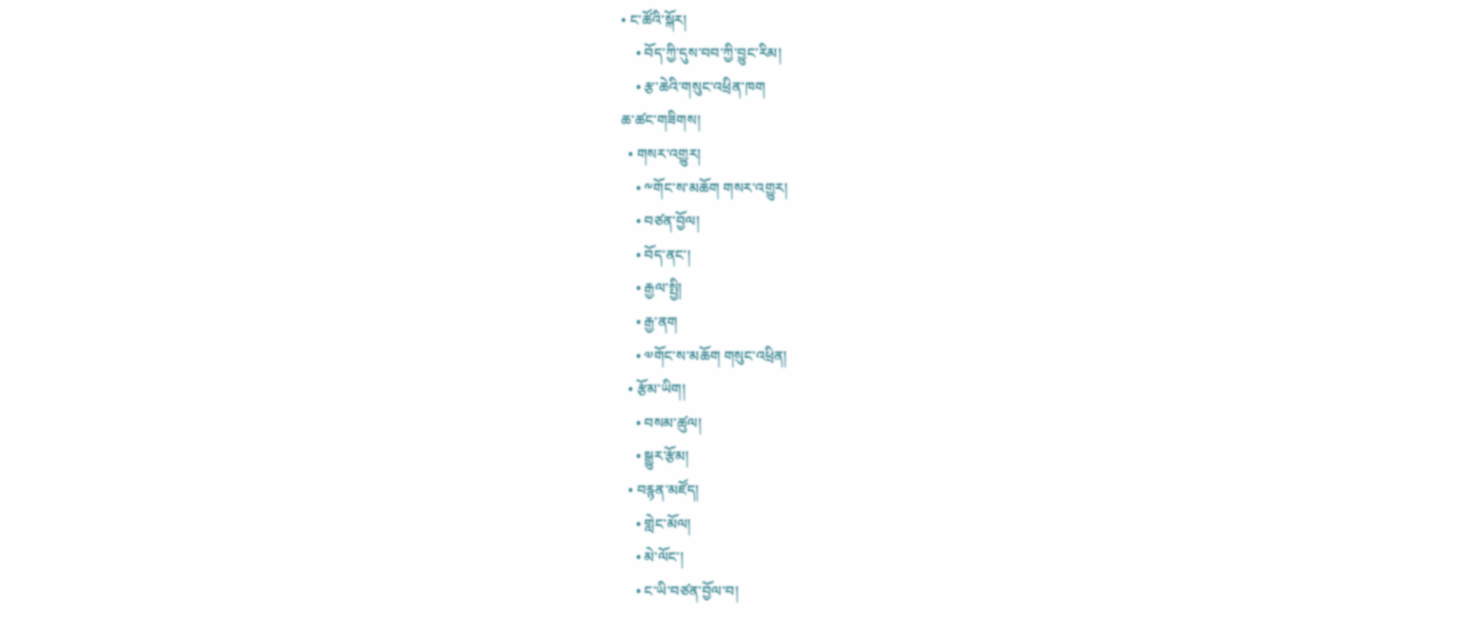• ང་ཚོའི་སྐོར།
    • བོད་ཀྱི་དུས་བབ་ཀྱི་བྱུང་རིམ།
    • རྩ་ཆེའི་གསུང་འཕྲིན་ཁག
ཆ་ཚང་གཟིགས།
  • གསར་འགྱུར།
    • ༸གོང་ས་མཆོག གསར་འགྱུར།
    • བཙན་བྱོལ།
    • བོད་ནང་།
    • རྒྱལ་སྤྱི།
    • རྒྱ་ནག
    • ༧གོང་ས་མཆོག གསུང་འཕྲིན།
  • རྩོམ་ཡིག།
    • བསམ་ཚུལ།
    • སྒྱུར་རྩོམ།
  • བརྙན་མཛོད།
    • གླེང་མོལ།
    • མེ་ལོང་།
    • ང་ཡི་བཙན་བྱོལ་བ།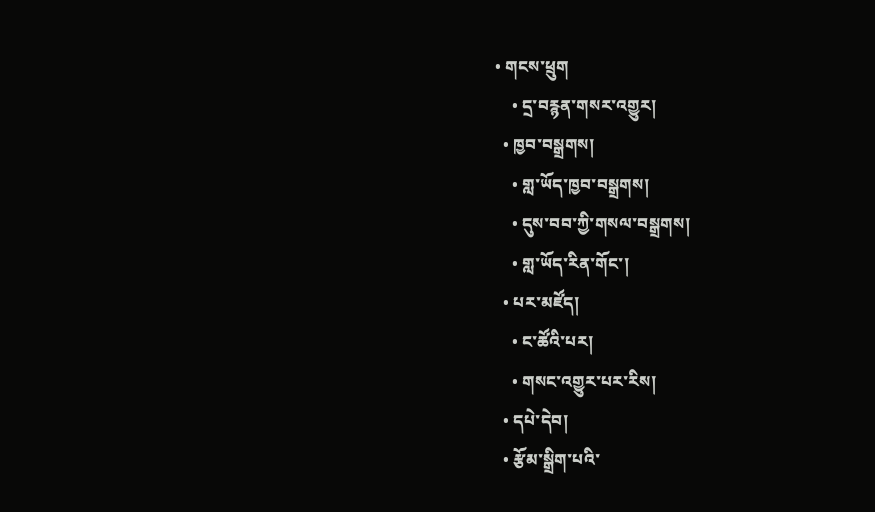• གངས་ཕྲུག
    • དྲ་བརྙན་གསར་འགྱུར།
  • ཁྱབ་བསྒྲགས།
    • གླ་ཡོད་ཁྱབ་བསྒྲགས།
    • དུས་བབ་ཀྱི་གསལ་བསྒྲགས།
    • གླ་ཡོད་རིན་གོང་།
  • པར་མཛོད།
    • ང་ཚོའི་པར།
    • གསང་འགྱུར་པར་རིས།
  • དཔེ་དེབ།
  • རྩོམ་སྒྲིག་པའི་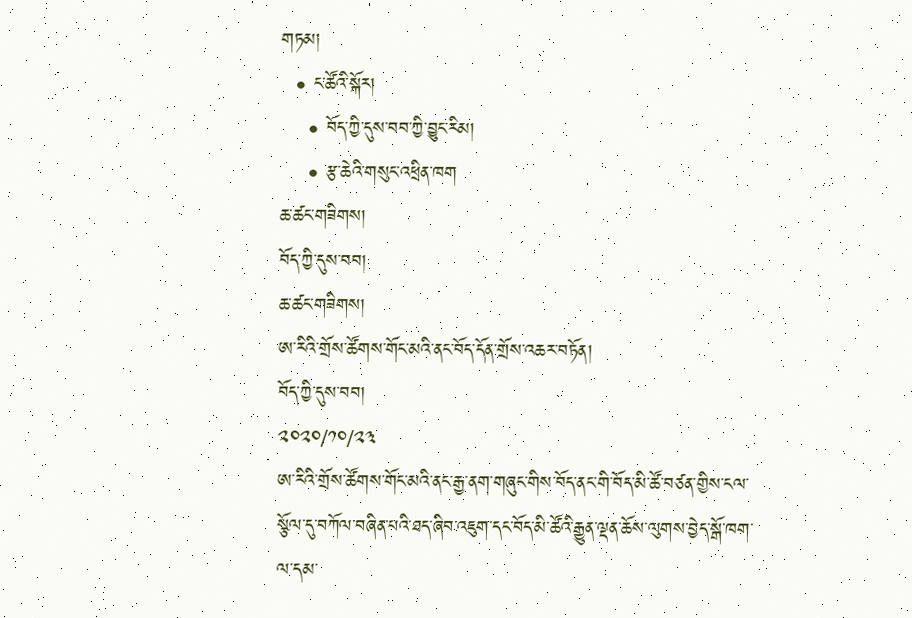གཏམ།
  • ང་ཚོའི་སྐོར།
    • བོད་ཀྱི་དུས་བབ་ཀྱི་བྱུང་རིམ།
    • རྩ་ཆེའི་གསུང་འཕྲིན་ཁག
ཆ་ཚང་གཟིགས།
བོད་ཀྱི་དུས་བབ།
ཆ་ཚང་གཟིགས།
ཨ་རིའི་གྲོས་ཚོགས་གོང་མའི་ནང་བོད་དོན་གྲོས་འཆར་བཏོན།
བོད་ཀྱི་དུས་བབ།
༢༠༢༠/༡༠/༢༣
ཨ་རིའི་གྲོས་ཚོགས་གོང་མའི་ནང་རྒྱ་ནག་གཞུང་གིས་བོད་ནང་གི་བོད་མི་ཚོ་བཙན་གྱིས་ངལ་སྩོལ་དུ་བཀོལ་བཞིན་པའི་ཐད་ཞིབ་འཇུག་དང་བོད་མི་ཚོའི་རྒྱུན་ལྡན་ཆོས་ལུགས་བྱེད་སྒོ་ཁག་ལ་དམ་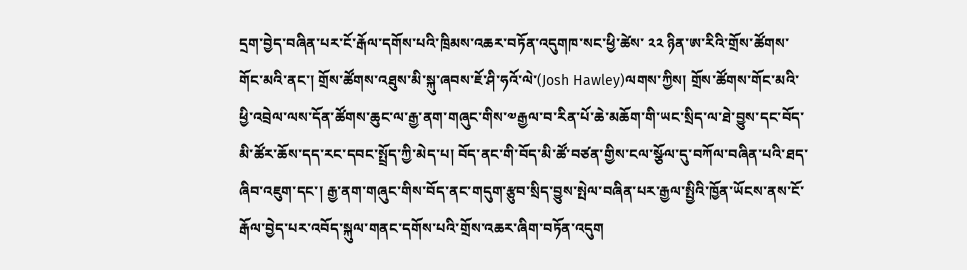དྲག་བྱེད་བཞིན་པར་ངོ་རྒོལ་དགོས་པའི་ཁྲིམས་འཆར་བཏོན་འདུགཁ་སང་ཕྱི་ཚེས་ ༢༢ ཉིན་ཨ་རིའི་གྲོས་ཚོགས་གོང་མའི་ནང་། གྲོས་ཚོགས་འཐུས་མི་སྐུ་ཞབས་ཇོ་ཤི་ཧའོ་ལེ་(Josh Hawley)ལགས་ཀྱིས། གྲོས་ཚོགས་གོང་མའི་ཕྱི་འབྲེལ་ལས་དོན་ཚོགས་ཆུང་ལ་རྒྱ་ནག་གཞུང་གིས་༧རྒྱལ་བ་རིན་པོ་ཆེ་མཆོག་གི་ཡང་སྲིད་ལ་ཐེ་བྱུས་དང་བོད་མི་ཚོར་ཆོས་དད་རང་དབང་སྤྲོད་ཀྱི་མེད་པ། བོད་ནང་གི་བོད་མི་ཚོ་བཙན་གྱིས་ངལ་སྩོལ་དུ་བཀོལ་བཞིན་པའི་ཐད་ཞིབ་འཇུག་དང་། རྒྱ་ནག་གཞུང་གིས་བོད་ནང་གདུག་རྩུབ་སྲིད་བྱུས་སྤེལ་བཞིན་པར་རྒྱལ་སྤྱིའི་ཁྱོན་ཡོངས་ནས་ངོ་རྒོལ་བྱེད་པར་འབོད་སྐུལ་གནང་དགོས་པའི་གྲོས་འཆར་ཞིག་བཏོན་འདུག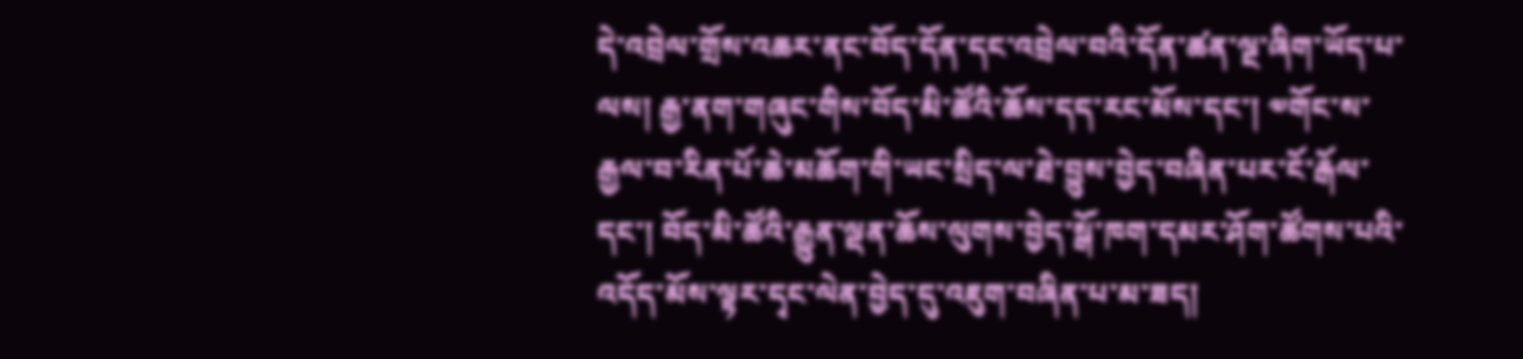དེ་འབྲེལ་གྲོས་འཆར་ནང་བོད་དོན་དང་འབྲེལ་བའི་དོན་ཚན་ལྔ་ཞིག་ཡོད་པ་ལས། རྒྱ་ནག་གཞུང་གིས་བོད་མི་ཚོའི་ཆོས་དད་རང་མོས་དང་། ༧གོང་ས་རྒྱལ་བ་རིན་པོ་ཆེ་མཆོག་གི་ཡང་སྲིད་ལ་ཐེ་བྱུས་བྱེད་བཞིན་པར་ངོ་རྒོལ་དང་། བོད་མི་ཚོའི་རྒྱུན་ལྡན་ཆོས་ལུགས་བྱེད་སྒོ་ཁག་དམར་ཤོག་ཚོགས་པའི་འདོད་མོས་ལྟར་དྭང་ལེན་བྱེད་དུ་འཇུག་བཞིན་པ་མ་ཟད།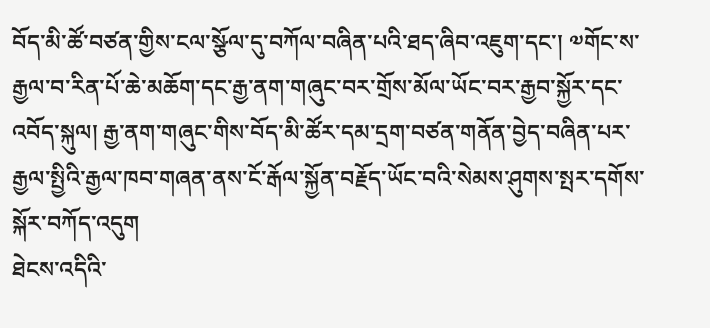བོད་མི་ཚོ་བཙན་གྱིས་ངལ་སྩོལ་དུ་བཀོལ་བཞིན་པའི་ཐད་ཞིབ་འཇུག་དང་། ༧གོང་ས་རྒྱལ་བ་རིན་པོ་ཆེ་མཆོག་དང་རྒྱ་ནག་གཞུང་བར་གྲོས་མོལ་ཡོང་བར་རྒྱབ་སྐྱོར་དང་འབོད་སྐུལ། རྒྱ་ནག་གཞུང་གིས་བོད་མི་ཚོར་དམ་དྲག་བཙན་གནོན་བྱེད་བཞིན་པར་རྒྱལ་སྤྱིའི་རྒྱལ་ཁབ་གཞན་ནས་ངོ་རྒོལ་སྐྱོན་བརྗོད་ཡོང་བའི་སེམས་ཤུགས་སྤར་དགོས་སྐོར་བཀོད་འདུག
ཐེངས་འདིའི་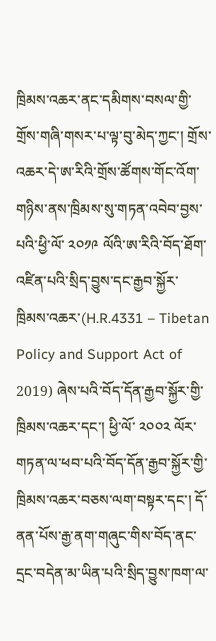ཁྲིམས་འཆར་ནང་དམིགས་བསལ་གྱི་གྲོས་གཞི་གསར་པ་ལྟ་བུ་མེད་ཀྱང་། གྲོས་འཆར་དེ་ཨ་རིའི་གྲོས་ཚོགས་གོང་འོག་གཉིས་ནས་ཁྲིམས་སུ་གཏན་འབེབ་བྱས་པའི་ཕྱི་ལོ་ ༢༠༡༩ ལོའི་ཨ་རིའི་བོད་ཐོག་འཛིན་པའི་སྲིད་བྱུས་དང་རྒྱབ་སྐྱོར་ཁྲིམས་འཆར་(H.R.4331 – Tibetan Policy and Support Act of 2019) ཞེས་པའི་བོད་དོན་རྒྱབ་སྐྱོར་གྱི་ཁྲིམས་འཆར་དང་། ཕྱི་ལོ་ ༢༠༠༢ ལོར་གཏན་ལ་ཕབ་པའི་བོད་དོན་རྒྱབ་སྐྱོར་གྱི་ཁྲིམས་འཆར་བཅས་ལག་བསྟར་དང་། དོ་ནན་པོས་རྒྱ་ནག་གཞུང་གིས་བོད་ནང་དྲང་བདེན་མ་ཡིན་པའི་སྲིད་བྱུས་ཁག་ལ་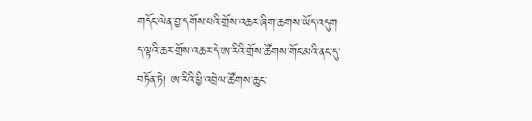གདོང་ལེན་བྱ་དགོས་པའི་གྲོས་འཆར་ཞིག་ཆགས་ཡོད་འདུག
ད་ལྟའི་ཆར་གྲོས་འཆར་དེ་ཨ་རིའི་གྲོས་ཚོགས་གོང་མའི་ནང་དུ་བཏོན་ཏེ། ཨ་རིའི་ཕྱི་འབྲེལ་ཚོགས་ཆུང་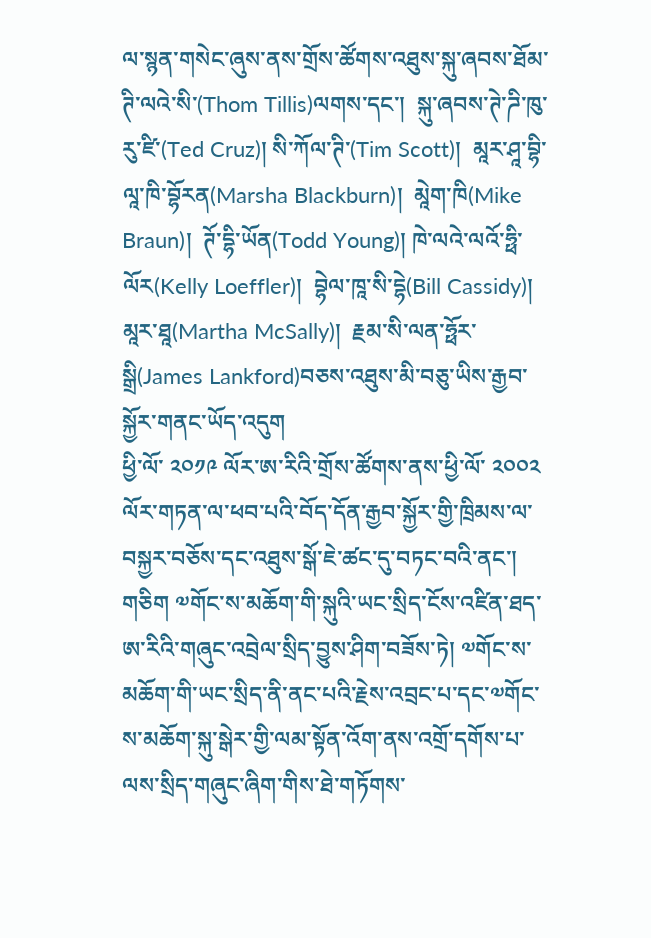ལ་སྙན་གསེང་ཞུས་ནས་གྲོས་ཚོགས་འཐུས་སྐུ་ཞབས་ཐོམ་ཊི་ལའེ་སི་(Thom Tillis)ལགས་དང་།  སྐུ་ཞབས་ཊེ་ཌི་ཁུ་རུ་ཛི་(Ted Cruz)། སི་ཀོལ་ཊི་(Tim Scott)།  མཱར་ཤཱ་བྷི་ལཱ་ཁི་བྷོརན(Marsha Blackburn)།  མཱེག་ཁི(Mike Braun)།  ཊོ་དྷི་ཡོན(Todd Young)། ཁེ་ལའེ་ལའོ་ཧྥི་ལོར(Kelly Loeffler)།  བྷེལ་ཁཱ་སི་དྷེ(Bill Cassidy)།  མཱར་ཐཱ(Martha McSally)།  རྗམ་སི་ལན་ཧྥོར་སྒྲི(James Lankford)བཅས་འཐུས་མི་བཅུ་ཡིས་རྒྱབ་སྐྱོར་གནང་ཡོད་འདུག
ཕྱི་ལོ་ ༢༠༡༩ ལོར་ཨ་རིའི་གྲོས་ཚོགས་ནས་ཕྱི་ལོ་ ༢༠༠༢ ལོར་གཏན་ལ་ཕབ་པའི་བོད་དོན་རྒྱབ་སྐྱོར་གྱི་ཁྲིམས་ལ་བསྐྱར་བཅོས་དང་འཐུས་སྒོ་ཇེ་ཚང་དུ་བཏང་བའི་ནང་། གཅིག ༧གོང་ས་མཆོག་གི་སྐུའི་ཡང་སྲིད་ངོས་འཛིན་ཐད་ཨ་རིའི་གཞུང་འབྲེལ་སྲིད་བྱུས་ཤིག་བཟོས་ཏེ། ༧གོང་ས་མཆོག་གི་ཡང་སྲིད་ནི་ནང་པའི་རྗེས་འབྲང་པ་དང་༧གོང་ས་མཆོག་སྐུ་སྒེར་གྱི་ལམ་སྟོན་འོག་ནས་འགྲོ་དགོས་པ་ལས་སྲིད་གཞུང་ཞིག་གིས་ཐེ་གཏོགས་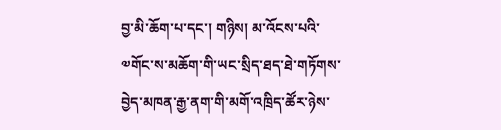བྱ་མི་ཆོག་པ་དང་། གཉིས། མ་འོངས་པའི་༧གོང་ས་མཆོག་གི་ཡང་སྲིད་ཐད་ཐེ་གཏོགས་བྱེད་མཁན་རྒྱ་ནག་གི་མགོ་འཁྲིད་ཚོར་ཉེས་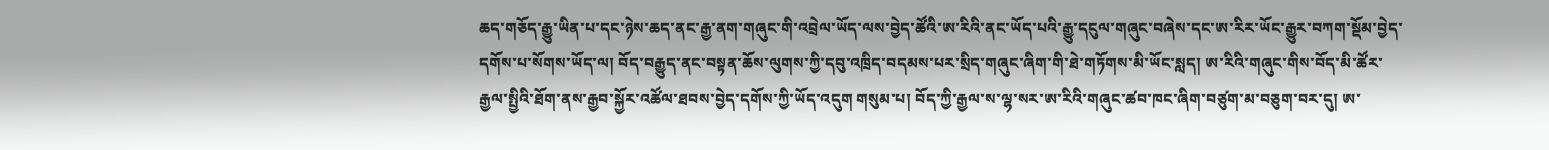ཆད་གཅོད་རྒྱུ་ཡིན་པ་དང་ཉེས་ཆད་ནང་རྒྱ་ནག་གཞུང་གི་འབྲེལ་ཡོད་ལས་བྱེད་ཚོའི་ཨ་རིའི་ནང་ཡོད་པའི་རྒྱུ་དངུལ་གཞུང་བཞེས་དང་ཨ་རིར་ཡོང་རྒྱུར་བཀག་སྡོམ་བྱེད་དགོས་པ་སོགས་ཡོད་ལ། བོད་བརྒྱུད་ནང་བསྟན་ཆོས་ལུགས་ཀྱི་དབུ་འཁྲིད་བདམས་པར་སྲིད་གཞུང་ཞིག་གི་ཐེ་གཏོགས་མི་ཡོང་སླད། ཨ་རིའི་གཞུང་གིས་བོད་མི་ཚོར་རྒྱལ་སྤྱིའི་ཐོག་ནས་རྒྱབ་སྐྱོར་འཚོལ་ཐབས་བྱེད་དགོས་ཀྱི་ཡོད་འདུག གསུམ་པ། བོད་ཀྱི་རྒྱལ་ས་ལྷ་སར་ཨ་རིའི་གཞུང་ཚབ་ཁང་ཞིག་བཙུག་མ་བཅུག་བར་དུ། ཨ་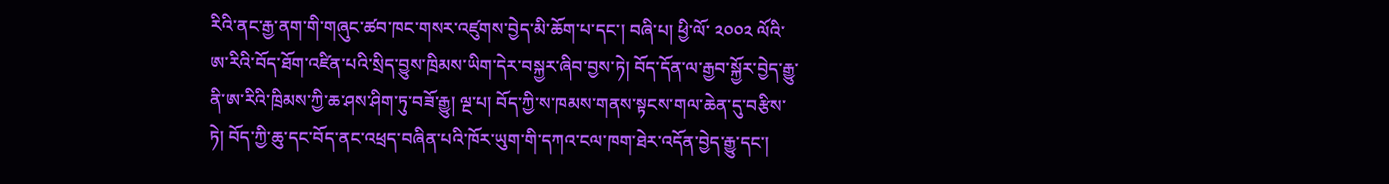རིའི་ནང་རྒྱ་ནག་གི་གཞུང་ཚབ་ཁང་གསར་འཛུགས་བྱེད་མི་ཆོག་པ་དང་། བཞི་པ། ཕྱི་ལོ་ ༢༠༠༢ ལོའི་ཨ་རིའི་བོད་ཐོག་འཛིན་པའི་སྲིད་བྱུས་ཁྲིམས་ཡིག་དེར་བསྐྱར་ཞིབ་བྱས་ཏེ། བོད་དོན་ལ་རྒྱབ་སྐྱོར་བྱེད་རྒྱུ་ནི་ཨ་རིའི་ཁྲིམས་ཀྱི་ཆ་ཤས་ཤིག་ཏུ་བཟོ་རྒྱུ། ལྔ་པ། བོད་ཀྱི་ས་ཁམས་གནས་སྟངས་གལ་ཆེན་དུ་བརྩིས་ཏེ། བོད་ཀྱི་ཆུ་དང་བོད་ནང་འཕྲད་བཞིན་པའི་ཁོར་ཡུག་གི་དཀའ་ངལ་ཁག་ཐེར་འདོན་བྱེད་རྒྱུ་དང་།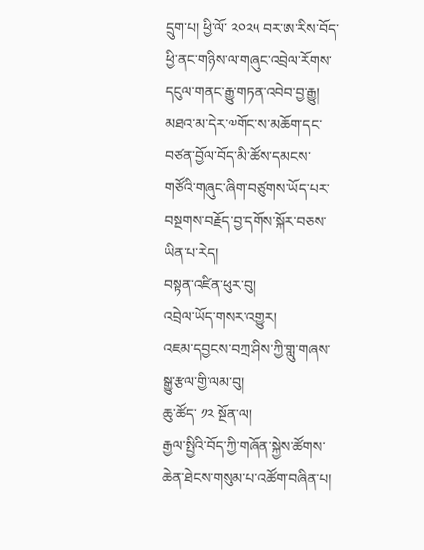དྲུག་པ། ཕྱི་ལོ་ ༢༠༢༥ བར་ཨ་རིས་བོད་ཕྱི་ནང་གཉིས་ལ་གཞུང་འབྲེལ་རོགས་དངུལ་གནང་རྒྱུ་གཏན་འབེབ་བྱ་རྒྱུ། མཐའ་མ་དེར་༧གོང་ས་མཆོག་དང་བཙན་བྱོལ་བོད་མི་ཚོས་དམངས་གཙོའི་གཞུང་ཞིག་བཙུགས་ཡོད་པར་བསྔགས་བརྗོད་བྱ་དགོས་སྐོར་བཅས་ཡིན་པ་རེད།
བསྟན་འཛིན་ཕུར་བུ།
འབྲེལ་ཡོད་གསར་འགྱུར།
འཇམ་དབྱངས་བཀྲ་ཤིས་ཀྱི་གླུ་གཞས་སྒྱུ་རྩལ་གྱི་ལམ་བུ།
ཆུ་ཚོད་ ༡༢ སྔོན་ལ།
རྒྱལ་སྤྱིའི་བོད་ཀྱི་གཞོན་སྐྱེས་ཚོགས་ཆེན་ཐེངས་གསུམ་པ་འཚོག་བཞིན་པ།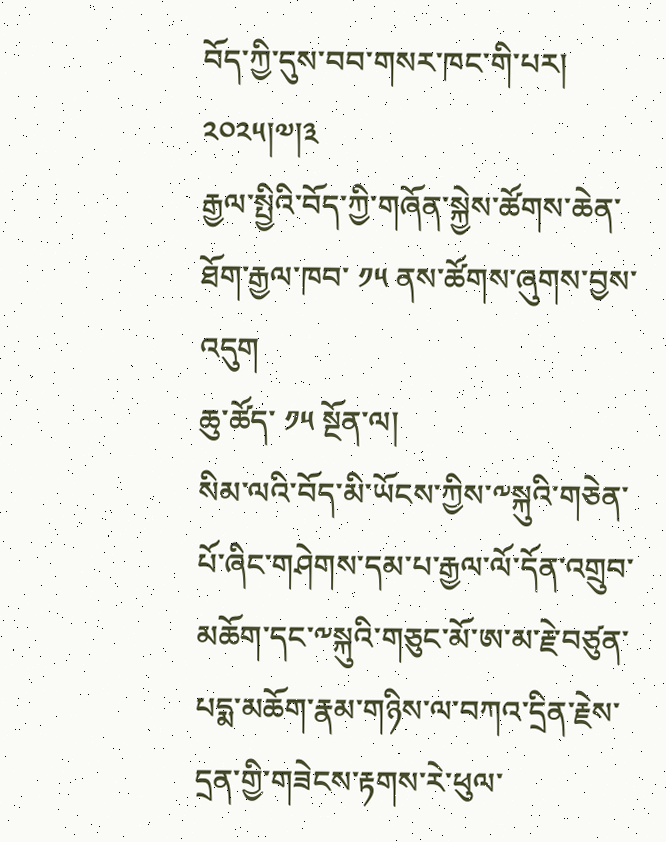བོད་ཀྱི་དུས་བབ་གསར་ཁང་གི་པར། ༢༠༢༥།༧།༣
རྒྱལ་སྤྱིའི་བོད་ཀྱི་གཞོན་སྐྱེས་ཚོགས་ཆེན་ཐོག་རྒྱལ་ཁབ་ ༡༥ ནས་ཚོགས་ཞུགས་བྱས་འདུག
ཆུ་ཚོད་ ༡༥ སྔོན་ལ།
སིམ་ལའི་བོད་མི་ཡོངས་ཀྱིས་༸སྐུའི་གཅེན་པོ་ཞིང་གཤེགས་དམ་པ་རྒྱལ་ལོ་དོན་འགྲུབ་མཆོག་དང་༸སྐུའི་གཅུང་མོ་ཨ་མ་རྗེ་བཙུན་པདྨ་མཆོག་རྣམ་གཉིས་ལ་བཀའ་དྲིན་རྗེས་དྲན་གྱི་གཟེངས་རྟགས་རེ་ཕུལ་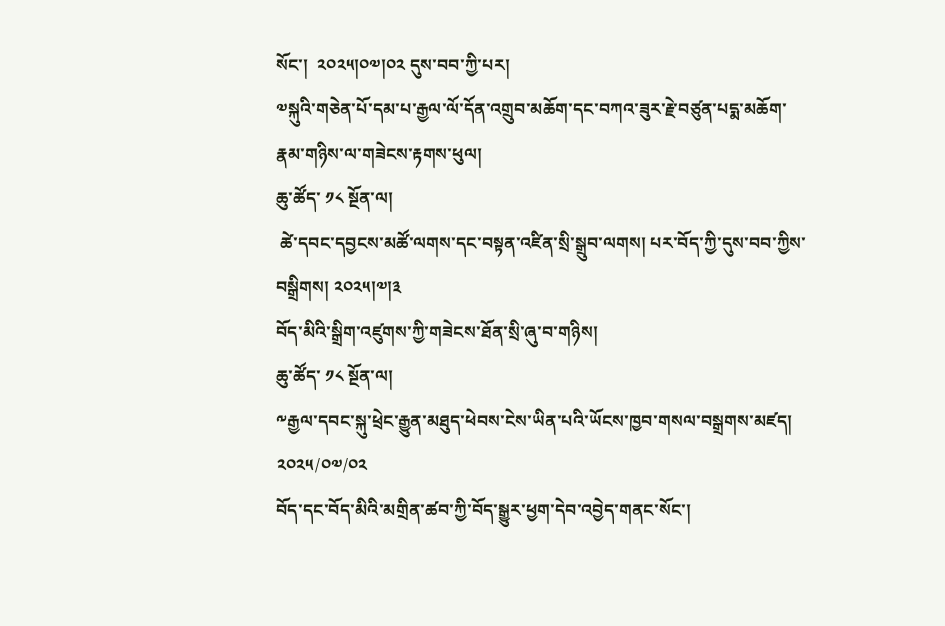སོང་།  ༢༠༢༥།༠༧།༠༢ དུས་བབ་ཀྱི་པར།
༧སྐུའི་གཅེན་པོ་དམ་པ་རྒྱལ་ལོ་དོན་འགྲུབ་མཆོག་དང་བཀའ་ཟུར་རྗེ་བཙུན་པདྨ་མཆོག་རྣམ་གཉིས་ལ་གཟེངས་རྟགས་ཕུལ།
ཆུ་ཚོད་ ༡༨ སྔོན་ལ།
 ཚེ་དབང་དབྱངས་མཚོ་ལགས་དང་བསྟན་འཛིན་སྲི་སྒྲུབ་ལགས། པར་བོད་ཀྱི་དུས་བབ་ཀྱིས་བསྒྲིགས། ༢༠༢༥།༧།༣
བོད་མིའི་སྒྲིག་འཛུགས་ཀྱི་གཟེངས་ཐོན་སྲི་ཞུ་བ་གཉིས།
ཆུ་ཚོད་ ༡༨ སྔོན་ལ།
༸རྒྱལ་དབང་སྐུ་ཕྲེང་རྒྱུན་མཐུད་ཕེབས་ངེས་ཡིན་པའི་ཡོངས་ཁྱབ་གསལ་བསྒྲགས་མཛད།
༢༠༢༥/༠༧/༠༢
བོད་དང་བོད་མིའི་མགྲིན་ཚབ་ཀྱི་བོད་སྒྱུར་ཕྱག་དེབ་འབྱེད་གནང་སོང་།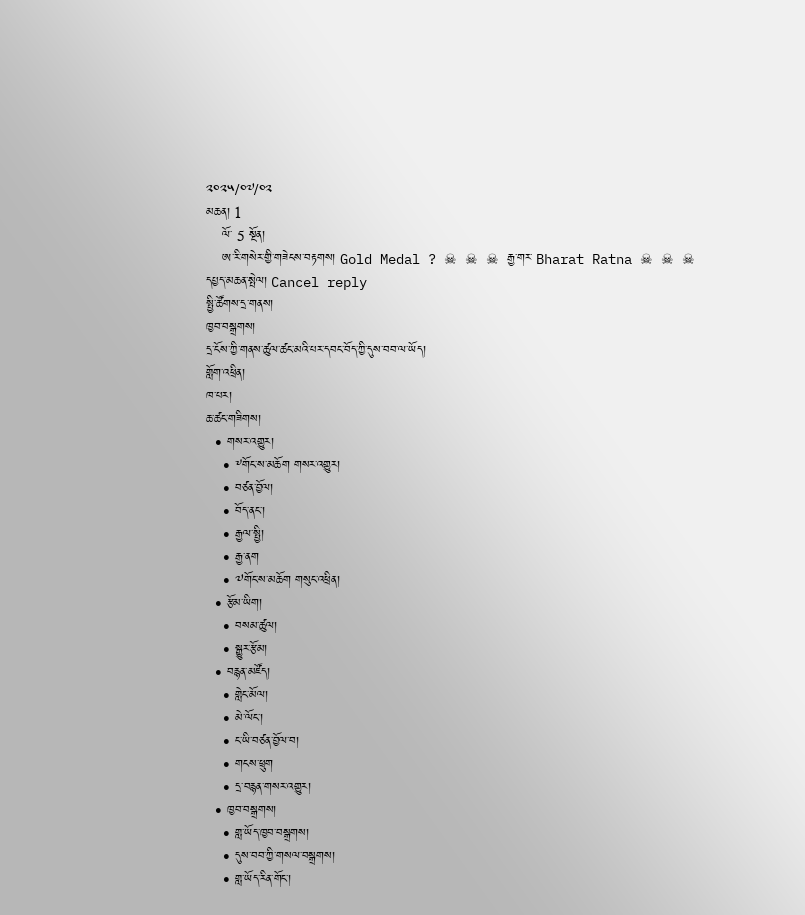༢༠༢༥/༠༧/༠༢
མཆན། 1
    ལོ་ 5 སྔོན།
    ཨ་རི་གསེར་གྱི་གཟེངས་བརྟགས། Gold Medal ? ☠ ☠ ☠ རྒྱ་གར་ Bharat Ratna ☠ ☠ ☠
དཔྱད་མཆན་སྤེལ། Cancel reply
སྤྱི་ཚོགས་དྲ་གནས།
ཁྱབ་བསྒྲགས།
དྲ་ངོས་ཀྱི་གནས་ཚུལ་ཚང་མའི་པར་དབང་བོད་ཀྱི་དུས་བབ་ལ་ཡོད།
གློག་འཕྲིན།
ཁ་པར།
ཆ་ཚང་གཟིགས།
  • གསར་འགྱུར།
    • ༸གོང་ས་མཆོག གསར་འགྱུར།
    • བཙན་བྱོལ།
    • བོད་ནང་།
    • རྒྱལ་སྤྱི།
    • རྒྱ་ནག
    • ༧གོང་ས་མཆོག གསུང་འཕྲིན།
  • རྩོམ་ཡིག།
    • བསམ་ཚུལ།
    • སྒྱུར་རྩོམ།
  • བརྙན་མཛོད།
    • གླེང་མོལ།
    • མེ་ལོང་།
    • ང་ཡི་བཙན་བྱོལ་བ།
    • གངས་ཕྲུག
    • དྲ་བརྙན་གསར་འགྱུར།
  • ཁྱབ་བསྒྲགས།
    • གླ་ཡོད་ཁྱབ་བསྒྲགས།
    • དུས་བབ་ཀྱི་གསལ་བསྒྲགས།
    • གླ་ཡོད་རིན་གོང་།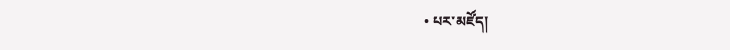• པར་མཛོད།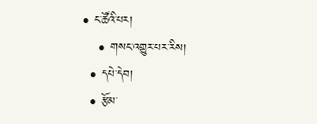• ང་ཚོའི་པར།
    • གསང་འགྱུར་པར་རིས།
  • དཔེ་དེབ།
  • རྩོམ་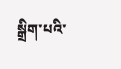སྒྲིག་པའི་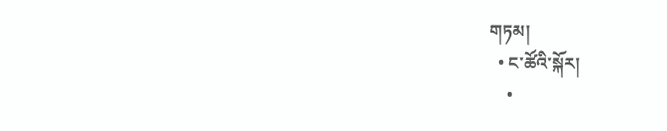གཏམ།
  • ང་ཚོའི་སྐོར།
    •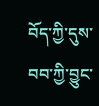བོད་ཀྱི་དུས་བབ་ཀྱི་བྱུང་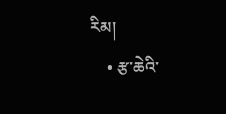རིམ།
    • རྩ་ཆེའི་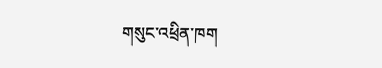གསུང་འཕྲིན་ཁག